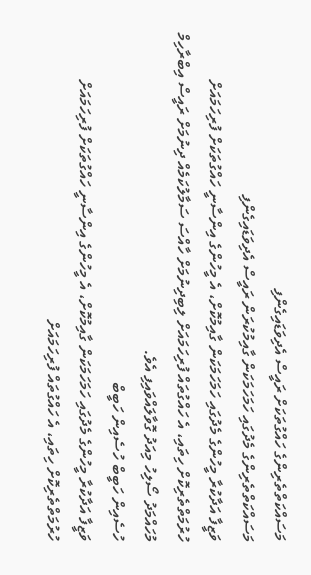މަސައްކަތްތެރިންގެ ހައްގުތަކަށް ރައީސް އެދިވަޑައިގެންފި
މަސައްކަތްތެރިންގެ މެދުގައި ހަމަހަމަކަން ގާއިމުކުރަން ރައީސް އެދިވަޑައިގެންފި
ވަޒީފާ އަދާކުރާ މީހުންގެ މެދުގައި ހަމަހަމަކަން ގާއިމުކޮށް، އެ މީހުންގެ އިންސާނީ ހައްގުތަކަށް ފުރިހަމައަށް ހުރުމަތްތެރިކޮށް ހިތައި، އެ ހައްގުތައް ފުރިހަމައަށް ލިބިދިނުމަށް ހާއްސަ ސަމާލުކަމެއް ދިނުމަށް ރައީސް އިބްރާހިމް މުހައްމަދު ސޯލިހު މިއަދު ގޮވާލައްވައިފި އެވެ.
ހުސެއިން ހަބީބް ހުސެއިން ހަބީބް
ވަޒީފާ އަދާކުރާ މީހުންގެ މެދުގައި ހަމަހަމަކަން ގާއިމުކޮށް، އެ މީހުންގެ އިންސާނީ ހައްގުތަކަށް ފުރިހަމައަށް ހުރުމަތްތެރިކޮށް ހިތައި، އެ ހައްގުތައް ފުރިހަމައަށް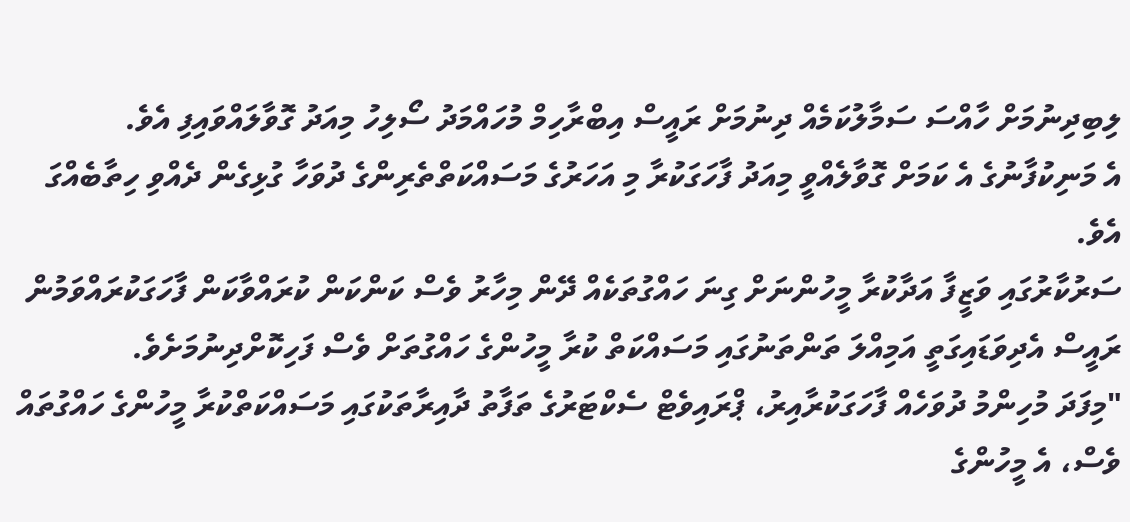ލިބިދިނުމަށް ހާއްސަ ސަމާލުކަމެއް ދިނުމަށް ރައީސް އިބްރާހިމް މުހައްމަދު ސޯލިހު މިއަދު ގޮވާލައްވައިފި އެވެ.
އެ މަނިކުފާނުގެ އެ ކަމަށް ގޮވާލެއްވީ މިއަދު ފާހަގަކުރާ މި އަހަރުގެ މަސައްކަތްތެރިންގެ ދުވަހާ ގުޅިގެން ދެއްވި ހިތާބެއްގަ އެވެ.
ސަރުކާރުގައި ވަޒީފާ އަދާކުރާ މީހުންނަށް ގިނަ ހައްގުތަކެއް ދޭން މިހާރު ވެސް ކަންކަން ކުރައްވާކަން ފާހަގަކުރައްވަމުން ރައީސް އެދިވަޑައިގަތީ އަމިއްލަ ތަންތަނުގައި މަސައްކަތް ކުރާ މީހުންގެ ހައްގުތަށް ވެސް ފަހިކޮށްދިނުމަށެވެ.
"މިފަދަ މުހިންމު ދުވަހެއް ފާހަގަކުރާއިރު، ޕްރައިވެޓް ސެކްޓަރުގެ ތަފާތު ދާއިރާތަކުގައި މަސައްކަތްކުރާ މީހުންގެ ހައްގުތައް ވެސް، އެ މީހުންގެ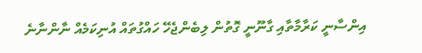އިންސާނީ ކަރާމާތާއި ގާނޫނީ ގޮތުން ލިބެންޖެހޭ ހައްގުތައް އުނިކަމެއް ނާންނާނެ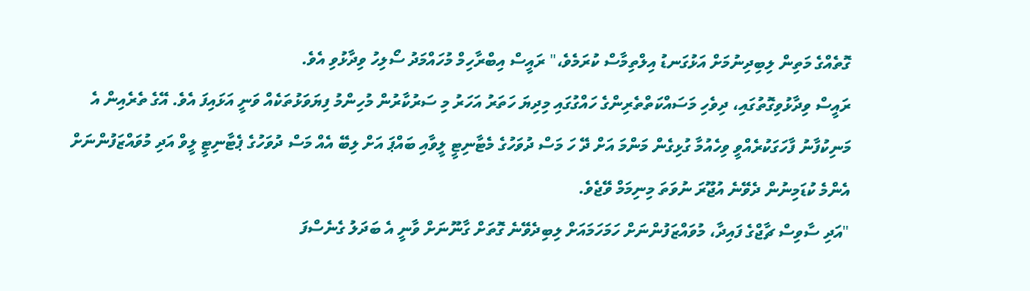ގޮތެއްގެ މަތިން ލިބިދިނުމަށް އަޅުގަނޑު އިލްތިމާސް ކުރަމެވެ،" ރައީސް އިބްރާހިމް މުހައްމަދު ސޯލިހު ވިދާޅުވި އެވެ.
ރައީސް ވިދާޅުވިގޮތުގައި، ދިވެހި މަސައްކަތްތެރިންގެ ހައްގުގައި މިދިޔަ ހަތަރު އަހަރު މި ސަރުކާރުން މުހިންމު ފިޔަވަޅުތަކެއް ވަނީ އަޅައިފަ އެވެ. އޭގެ ތެރެއިން އެ މަނިކުފާނު ފާހަގަކުރެއްވީ ވިހެއުމާ ގުޅިގެން މަންމަ އަށް ދޭ ހަ މަސް ދުވަހުގެ މެޓާނިޓީ ލީވާއި ބައްޕަ އަށް ލިބޭ އެއް މަސް ދުވަހުގެ ޕެޓާނިޓީ ލީވް އަދި މުވައްޒަފުންނަށް އެންމެ ކުޑަމިނުން ދެވޭނެ އުޖޫރަ ނުވަތަ މިނިމަމް ވޭޖެވެ.
"އަދި ސާވިސް ޗާޖްގެ ފައިދާ، މުވައްޒަފުންނަށް ހަމަހަމައަށް ލިބިދެވޭނެ ގޮތަށް ގާނޫނަށް ވާނީ އެ ބަދަލު ގެނެސްފަ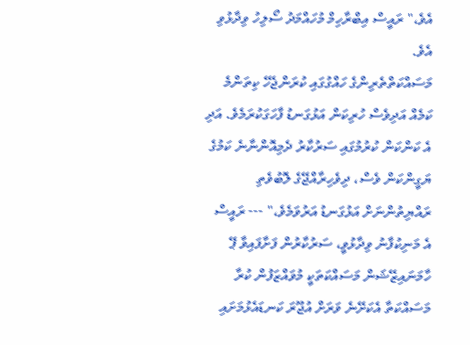އެވެ،" ރައީސް އިބްރާހިމް މުހައްމަދު ސޯލިހު ވިދާޅުވި އެވެ.
މަސައްކަތްތެރިންގެ ހައްގުގައި ކުރަންޖެހޭ ކިތަންމެ ކަމެއް އަދިވެސް ހުރިކަން އަޅުގަނޑު ފާހަގަކުރަމެވެ. އަދި އެ ކަންކަން ކުރުމުގައި ސަރުކާރު ދެމިއޮންނާނެ ކަމުގެ ޔަގީންކަން ވެސް، ދިވެހިރާއްޖޭގެ ލޮބުވެތި ރައްޔިތުންނަށް އަޅުގަނޑު އަރުވަމެވެ،" --- ރައީސް
އެ މަނިކުފާނު ވިދާޅުވީ، ސަރުކާރުން ފަށާފައިވާ ޕޭ ހާމަނައިޒޭޝަން މަސައްކަތަކީ މުވައްޒަފުން ކުރާ މަސައްކަތާ އެކަށޭނެ ވަރަށް އުޖޫރަ ކަނޑައެޅުމަށައި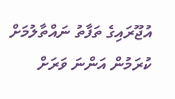އުޖޫރައިގެ ތަފާތު ނައްތާލުމަށް ކުރަމުން އަންނަ ވަރަށް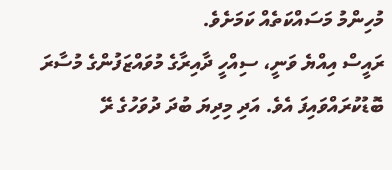މުހިންމު މަސައްކަތެއް ކަމަށެވެ.
ރައީސް އިއްޔެ ވަނީ، ސިއްހީ ދާއިރާގެ މުވައްޒަފުންގެ މުސާރަ ބޮޑުކުރައްވައިފަ އެވެ. އަދި މިދިޔަ ބުދަ ދުވަހުގެ ރޭ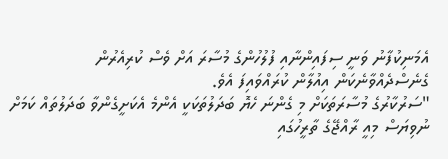އެމަނިކުފާނު ވަނީ ސިފައިންނާއި ފުލުހުންގެ މުސާރަ އަށް ވެސް ކުރިއެރުން ގެނެސްދެއްވާނެކަން އިއުލާން ކުރައްވައިފަ އެވެ.
"ސަރުކާރުގެ މުސާރަތަކަށް މި ގެންނަ ހެޔޮ ބަދަލުތަކަކީ އެންމެ އެކަށީގެންވާ ބަދަލުތައް ކަމަށް ނުވިޔަސް މިއީ ރާއްޖޭގެ ތާރީހުގައި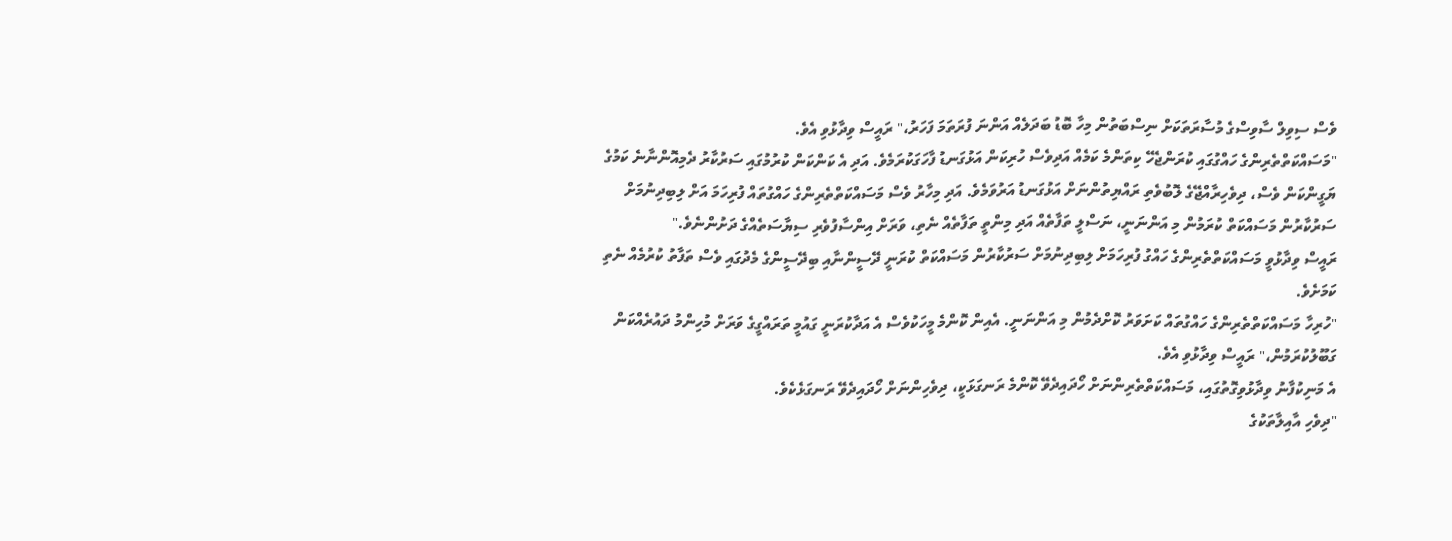ވެސް ސިވިލް ސާވިސްގެ މުސާރަތަކަށް ނިސްބަތުން މިހާ ބޮޑު ބަދަލެއް އަންނަ ފުރަތަމަ ފަހަރު،" ރައީސް ވިދާޅުވި އެވެ.
"މަސައްކަތްތެރިންގެ ހައްގުގައި ކުރަންޖެހޭ ކިތަންމެ ކަމެއް އަދިވެސް ހުރިކަން އަޅުގަނޑު ފާހަގަކުރަމެވެ. އަދި އެ ކަންކަން ކުރުމުގައި ސަރުކާރު ދެމިއޮންނާނެ ކަމުގެ ޔަގީންކަން ވެސް، ދިވެހިރާއްޖޭގެ ލޮބުވެތި ރައްޔިތުންނަށް އަޅުގަނޑު އަރުވަމެވެ. އަދި މިހާރު ވެސް މަސައްކަތްތެރިންގެ ހައްގުތައް ފުރިހަމަ އަށް ލިބިދިނުމަށް ސަރުކާރުން މަސައްކަތް ކުރަމުން މި އަންނަނީ، ނަސްލީ ތަފާތެއް އަދި މިންތީ ތަފާތެއް ނެތި، ވަރަށް އިންސާފުވެރި ސިޔާސަތެއްގެ ދަށުންނެވެ."
ރައީސް ވިދާޅުވީ މަސައްކަތްތެރިންގެ ހައްގު ފުރިހަމަށް ލިބިދިނުމަށް ސަރުކާރުން މަސައްކަތް ކުރަނީ ދޭސީންނާއި ބިދޭސީންގެ މެދުގައި ވެސް ތަފާތު ކުރުމެއް ނެތި ކަމަށެވެ.
"ހުރިހާ މަސައްކަތްތެރިންގެ ހައްގުތައް ކަށަވަރު ކޮށްދެމުން މި އަންނަނީ. އެއިން ކޮންމެ މީހަކުވެސް އެ އަދާކުރަނީ ގައުމީ ތަރައްގީގެ ވަރަށް މުހިންމު ދައުރެއްކަން ގަބޫލުކުރަމުން،" ރައީސް ވިދާޅުވި އެވެ.
އެ މަނިކުފާނު ވިދާޅުވިގޮތުގައި، މަސައްކަތްތެރިންނަށް ހޯދައިދެވޭ ކޮންމެ ރަނގަޅަކީ، ދިވެހިންނަށް ހޯދައިދެވޭ ރަނގަޅެކެވެ.
"ދިވެހި އާއިލާތަކުގެ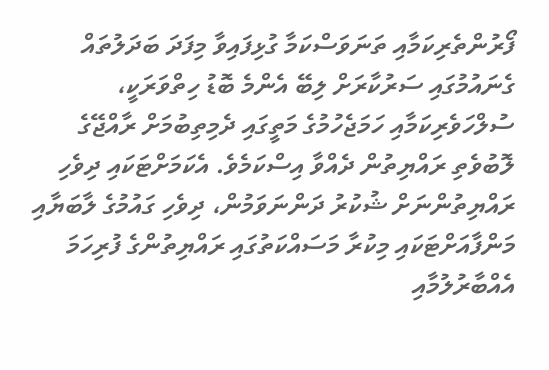ފޯރުންތެރިކަމާއި ތަނަވަސްކަމާ ގުޅިފައިވާ މިފަދަ ބަދަލުތައް ގެނައުމުގައި ސަރުކާރަށް ލިބޭ އެންމެ ބޮޑު ހިތްވަރަކީ، ސުލްހަވެރިކަމާއި ހަމަޖެހުމުގެ މަތީގައި ދެމިތިބުމަށް ރާއްޖޭގެ ލޮބުވެތި ރައްޔިތުން ދެއްވާ އިސްކަމެވެ. އެކަމަށްޓަކައި ދިވެހި ރައްޔިތުންނަށް ޝުކުރު ދަންނަވަމުން، ދިވެހި ގައުމުގެ ލާބަޔާއި މަންފާއަށްޓަކައި މިކުރާ މަސައްކަތުގައި ރައްޔިތުންގެ ފުރިހަމަ އެއްބާރުލުމާއި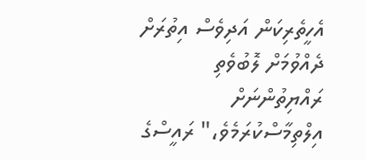އެހީތެރިކަން އަދިވެސް އިތުރަށް ދެއްވުމަށް ލޮބުވެތި ރައްޔިތުންނަށް އިލްތިމާސްކުރަމެވެ،" ރައީސްގެ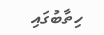ހިތާބުގައި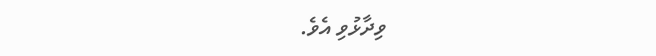ވިދާޅުވި އެވެ.